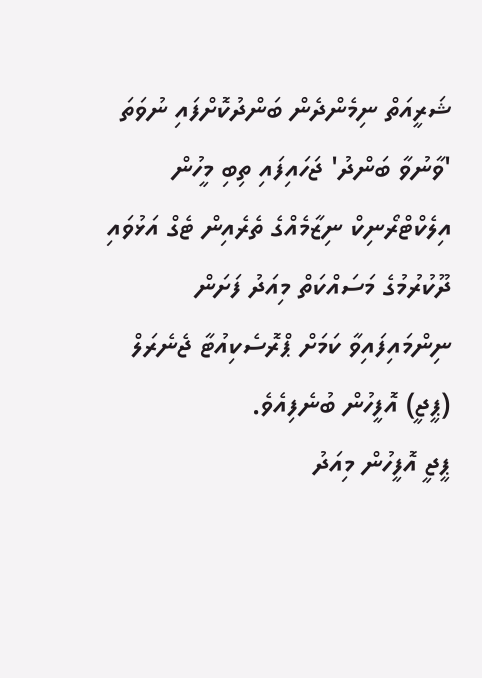ޝަރީއަތް ނިމެންދެން ބަންދުކޮށްފައި ނުވަތަ 'ވާނުވާ ބަންދު' ޖަހައިފައި ތިބި މީހުން އިލެކްޓްރޯނިކް ނިޒާމެއްގެ ތެރެއިން ޓެގް އަޅުވައި ދޫކުރުމުގެ މަސައްކަތް މިއަދު ފަށަން ނިންމައިފައިވާ ކަމަށް ޕްރޮސެކިއުޓާ ޖެނެރަލް (ޕީޖީ) އޮފީހުން ބުނެފިއެވެ.
ޕީޖީ އޮފީހުން މިއަދު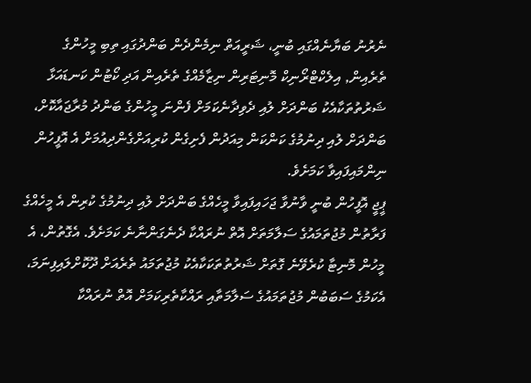ނެރުނު ބަޔާނެއްގައި ބުނީ، ޝަރީއަތް ނިމެންދެން ބަންދުގައި ތިބި މީހުންގެ ތެރެއިން, އިލެކްޓްރޯނިކް މޮނިޓަރިން ނިޒާމެއްގެ ތެރެއިން އަދި ކޯޓުން ކަނޑައަޅާ ޝަރުތުތަކާއެކު ބަންދަށް ލުއި ދެވިދާނެކަމަށް ފެންނަ މީހުންގެ ބަންދު މުރާޖައާކޮށް، ބަންދަށް ލުއި ދިނުމުގެ ކަންކަން މިއަދުން ފެށިގެން ކުރިއަށްގެންދިއުމަށް އެ އޮފީހުން ނިންމައިފައިވާ ކަމަށެވެ.
ޕީޖީ އޮފީހުން ބުނީ ވާނުވާ ޖަހައިފައިވާ މީހެއްގެ ބަންދަށް ލުއި ދިނުމުގެ ކުރިން އެ މީހެއްގެ ފަރާތުން މުޖުތަމައުގެ ސަލާމަތަށް އޮތް ނުރައްކާ ދެނެގަންނާނެ ކަމަށެވެ. އެގޮތުން، އެ މީހުން މޮނިޓާ ކުރެވޭނެ ގޮތަށް ޝަރުތުތަކަކާއެކު މުޖުތަމައު ތެރެއަށް ދޫކޮށްލައިފިނަމަ، އެކަމުގެ ސަބަބުން މުޖުތަމައުގެ ސަލާމަތާއި ރައްކާތެރިކަމަށް އޮތް ނުރައްކާ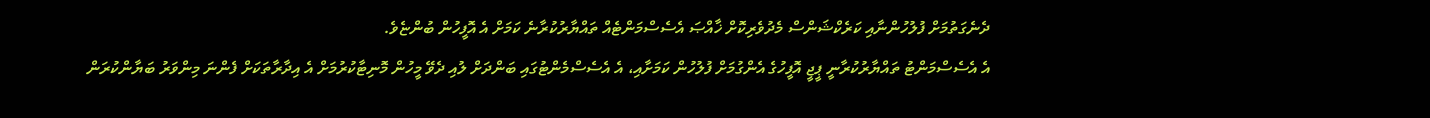ދެނެގަތުމަށް ފުލުހުންނާއި ކަރެކްޝަންސް މެދުވެރިކޮށް ޚާއްޞަ އެސެސްމަންޓެއް ތައްޔާރުކުރާނެ ކަމަށް އެ އޮފީހުން ބުންޏެވެ.
އެ އެސެސްމަންޓު ތައްޔާރުކުރާނީ ޕީޖީ އޮފީހުގެ އެންގުމަށް ފުލުހުން ކަމަށާއި، އެ އެސެސްމެންޓުގައި ބަންދަށް ލުއި ދެވޭ މީހުން މޮނިޓާކުރުމަށް އެ އިދާރާތަކަށް ފެންނަ މިންވަރު ބަޔާންކުރަން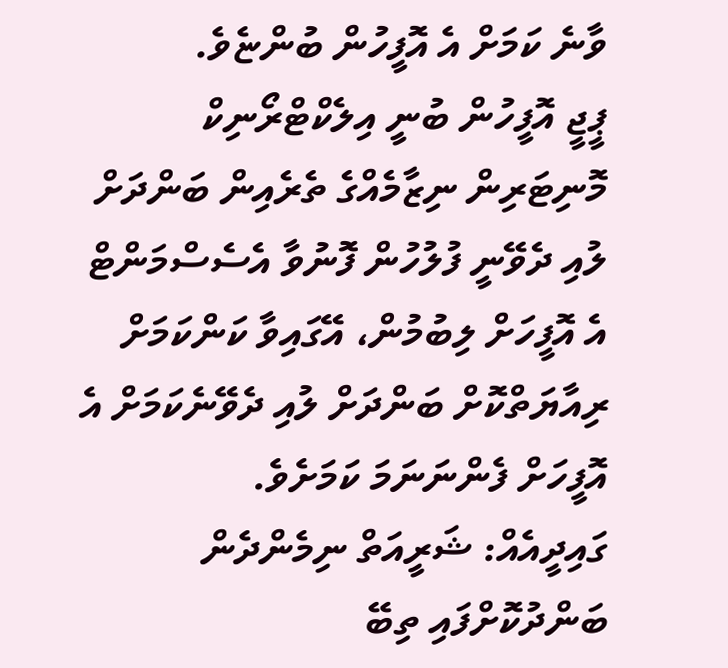ވާނެ ކަމަށް އެ އޮފީހުން ބުންޏެވެ.
ޕީޖީ އޮފީހުން ބުނީ އިލެކްޓްރޯނިކް މޮނިޓަރިން ނިޒާމެއްގެ ތެރެއިން ބަންދަށް ލުއި ދެވޭނީ ފުލުހުން ފޮނުވާ އެސެސްމަންޓް އެ އޮފީހަށް ލިބުމުން، އޭގައިވާ ކަންކަމަށް ރިއާޔަތްކޮށް ބަންދަށް ލުއި ދެވޭނެކަމަށް އެ އޮފީހަށް ފެންނަނަމަ ކަމަށެވެ.
ގައިދީއެއް: ޝަރީއަތް ނިމެންދެން ބަންދުކޮށްފައި ތިބޭ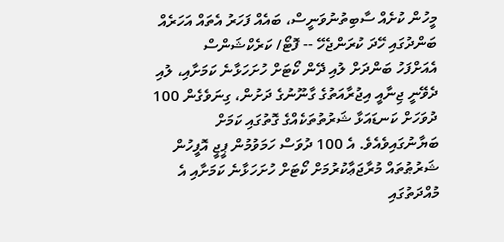މީހުން ކުށެއް ސާބިތުނުވަނީސް، ބައެއް ފަހަރު އެތައް އަހަރެއް ބަންދުގައި ހޭދަ ކުރަންޖެހޭ -- ފޮޓޯ/ ކަރެކްޝަންސް
އެއަށްފަހު ބަންދަށް ލުއި ދޭން ކޯޓަށް ހުށަހަޅާނެ ކަމަށާއި، ލުއި ދެވޭނީ ޖިނާއީ އިޖުރާއަތުގެ ގާނޫނުގެ ދަށުން، ގިނަވެގެން 100 ދުވަހަށް ކަނޑައަޅާ ޝަރުތުތަކެއްގެ ގޮތުގައި ކަމަށް ބަޔާނުގައިވެއެވެ. އެ 100 ދުވަސް ހަމަވުމުން ޕީޖީ އޮފީހުން ޝަރުޠުތައް މުރާޖަޢާކުރުމަށް ކޯޓަށް ހުށަހަޅާނެ ކަމަށާއި އެ މުއްދަތުގައި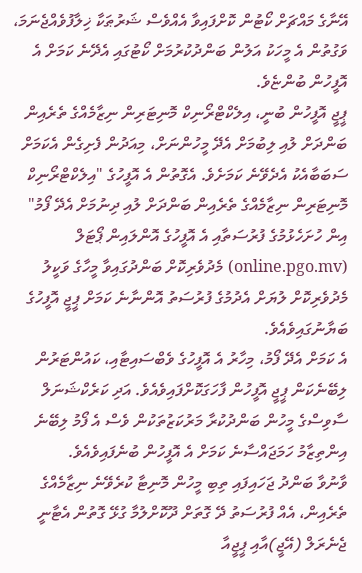އޭނާގެ މައްޗަށް ކޯޓުން ކޮށްފައިވާ އެއްވެސް ޝަރުޠަކާ ޚިލާފުވެއްޖެނަމަ، ވަގުތުން އެ މީހަކު އަލުން ބަންދުކުރުމަށް ކޯޓުގައި އެދޭނެ ކަމަށް އެ އޮފީހުން ބުންޏެވެ.
ޕީޖީ އޮފީހުން ބުނީ، އިލެކްޓްރޯނިކް މޮނިޓަރިން ނިޒާމެއްގެ ތެރެއިން ބަންދަށް ލުއި ލިބުމަށް އެދޭ މީހުންނަށް، މިއަދުން ފެށިގެން އެކަމަށް ސަބަބާއެކު އެދެވޭނެ ކަމަށެވެ. އެގޮތުން އެ އޮފީހުގެ "އިލެކްޓްރޯނިކް މޮނިޓަރިން ނިޒާމެއްގެ ތެރެއިން ބަންދަށް ލުއި ދިނުމަށް އެދޭ ފޯމު" އިން ހުށަހެޅުމުގެ ފުރުސަތާއި އެ އޮފީހުގެ އޮންލައިން ޕޯޓަލް (online.pgo.mv) މެދުވެރިކޮށް ބަންދުގައިވާ މީހާގެ ވަކީލު މެދުވެރިކޮށް ލުޔަށް އެދުމުގެ ފުރުސަތު އޮންނާނެ ކަމަށް ޕީޖީ އޮފީހުގެ ބަޔާނުގައިވެއެވެ.
އެ ކަމަށް އެދޭ ފޯމު، މިހާރު އެ އޮފީހުގެ ވެބްސައިޓާއި، ކައުންޓަރުން ލިބޭނެކަން ޕީޖީ އޮފީހުން ފާހަގަކޮށްފައިވެއެވެ. އަދި ކަރެކްޝަނަލް ސާވިސްގެ މީހުން ބަންދުކުރާ މަރުކަޒުތަކުން ވެސް އެ ފޯމު ލިބޭނެ އިންތިޒާމު ހަމަޖައްސާނެ ކަމަށް އެ އޮފީހުން ބުނެފައިވެއެވެ.
ވާނުވާ ބަންދު ޖަހައިފައި ތިބި މީހުން މޮނިޓާ ކުރެވޭނެ ނިޒާމެއްގެ ތެރެއިން، އެއް ފުރުސަތު ދޭ ގޮތަށް ދޫކޮށްލުމާ ގުޅޭ ގޮތުން އެޓާނީ ޖެނެރަލް (އޭޖީ)އާއި ޕީޖީއާ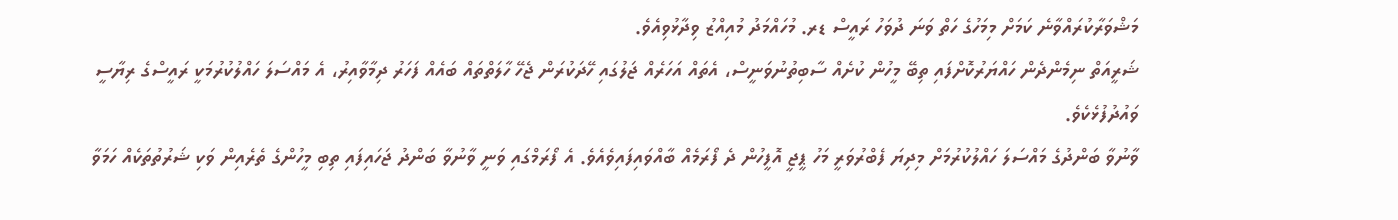މަޝްވަރާކުރައްވާނެ ކަމަށް މިމަހުގެ ހަތް ވަނަ ދުވަހު ރައީސް ޑރ. މުހައްމަދު މުއިއްޒު ވިދާޅުވިއެވެ.
ޝަރީއަތް ނިމެންދެން ހައްޔަރުކޮށްފައި ތިބޭ މީހުން ކުށެއް ސާބިތުނުވަނީސް، އެތައް އަހަރެއް ޖަލުގައި ހޭދަކުރަން ޖެހޭ ހާލަތްތައް ބައެއް ފަހަރު ދިމާވާއިރު، އެ މައްސަލަ ހައްލުކުރުމަކީ ރައީސްގެ ރިޔާސީ ވައުދުފުޅެކެވެ.
ވާނުވާ ބަންދުގެ މައްސަލަ ހައްލުކުރުމަށް މިދިޔަ ފެބްރުވަރީ މަހު ޕީޖީ އޮފީހުން ދެ ފޯރަމެއް ބާއްވައިފައިވެއެވެ. އެ ފޯރަމްގައި ވަނީ ވާނުވާ ބަންދު ޖަހައިފައި ތިބި މީހުންގެ ތެރެއިން ވަކި ޝަރުތުތަކެއް ހަމަވާ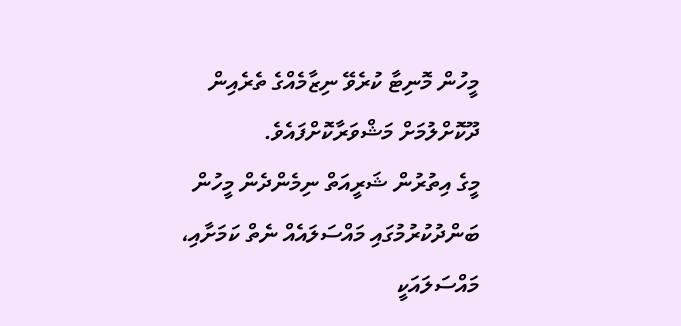މީހުން މޮނިޓާ ކުރެވޭ ނިޒާމެއްގެ ތެރެއިން ދޫކޮށްލުމަށް މަޝްވަރާކޮށްފައެވެ.
މީގެ އިތުރުން ޝަރީއަތް ނިމެންދެން މީހުން ބަންދުކުރުމުގައި މައްސަލައެއް ނެތް ކަމަށާއި، މައްސަލައަކީ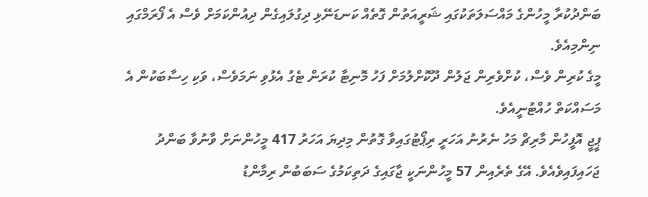ބަންދުކުރާ މީހުންގެ މައްސަލަތަކުގައި ޝަރީއަތުން ގޮތެއް ކަނޑަނޭޅި ދިގުލައިގެން ދިއުންކަމަށް ވެސް އެ ފޯރަމްގައި ނިންމިއެވެ.
މީގެ ކުރިން ވެސް، ކުށްވެރިން ޖަލުން ދޫކޮށްލުމަށް ފަހު މޮނިޓާ ކުރަން ޓެގު އެޅުވި ނަމަވެސް، ވަކި ހިސާބަކުން އެ މަސައްކަތް ހުއްޓުނީއެވެ.
ޕީޖީ އޮފީހުން މާރިޗް މަހު ނެރުނު އަހަރީ ރިޕޯޓުގައިވާ ގޮތުން މިދިޔަ އަހަރު 417 މީހުންނަށް ވާނުވާ ބަންދު ޖަހައިފައިވެއެވެ. އޭގެ ތެރެއިން 57 މީހުންނަކީ ޖާގައިގެ ދަތިކަމުގެ ސަބަބުން ރިމާންޑު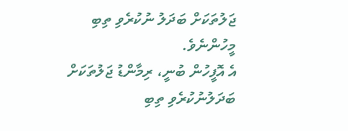ޖަލުތަކަށް ބަދަލު ނުކުރެވި ތިބި މީހުންނެވެ.
އެ އޮފީހުން ބުނީ، ރިމާންޑު ޖަލުތަކަށް ބަދަލުނުކުރެވި ތިބި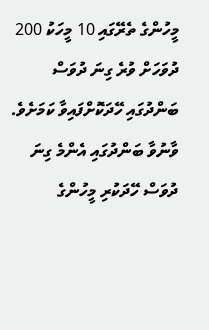މީހުންގެ ތެރޭގައި 10 މީހަކު 200 ދުވަހަށް ވުރެ ގިނަ ދުވަސް ބަންދުގައި ހޭދަކޮށްފައިވާ ކަމަށެވެ.
ވާނުވާ ބަންދުގައި އެންމެ ގިނަ ދުވަސް ހޭދަކުރި މީހުންގެ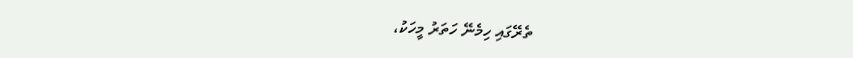ތެރޭގައި ހިމެނޭ ހަތަރު މީހަކު،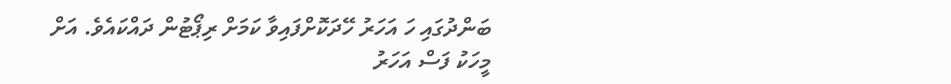ބަންދުގައި ހަ އަހަރު ހޭދަކޮށްފައިވާ ކަމަށް ރިޕޯޓުން ދައްކައެވެ. އަށް މީހަކު ފަސް އަހަރު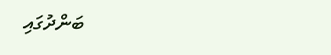ބަންދުގައި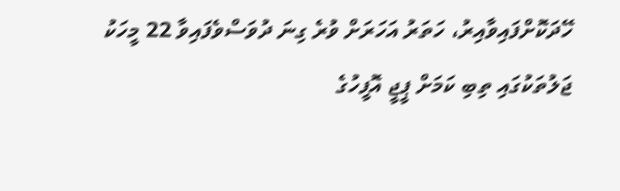ހޭދަކޮށްފައިވާއިރު، ހަތަރު އަހަރަށް ވުރެ ގިނަ ދުވަސްވެފައިވާ 22 މީހަކު ޖަލުތަކުގައި ތިބި ކަމަށް ޕީޖީ އޮފީހުގެ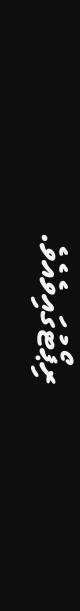ރިޕޯޓުގައިވެއެވެ.